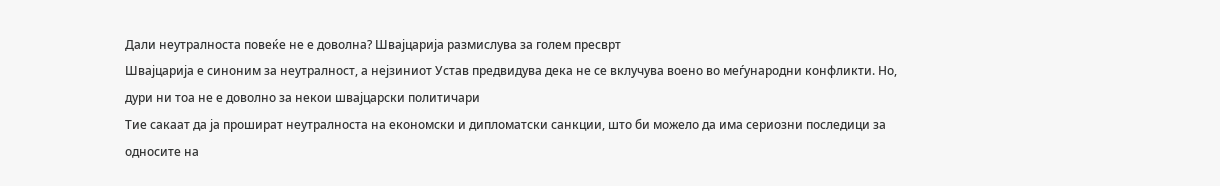Дали неутралноста повеќе не е доволна? Швајцарија размислува за голем пресврт
Швајцарија е синоним за неутралност, а нејзиниот Устав предвидува дека не се вклучува воено во меѓународни конфликти. Но, дури ни тоа не е доволно за некои швајцарски политичари
Тие сакаат да ја прошират неутралноста на економски и дипломатски санкции, што би можело да има сериозни последици за односите на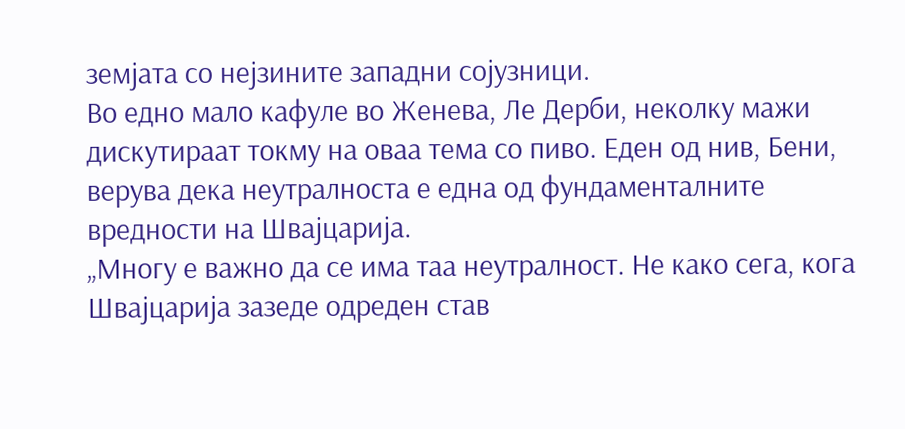земјата со нејзините западни сојузници.
Во едно мало кафуле во Женева, Ле Дерби, неколку мажи дискутираат токму на оваа тема со пиво. Еден од нив, Бени, верува дека неутралноста е една од фундаменталните вредности на Швајцарија.
„Многу е важно да се има таа неутралност. Не како сега, кога Швајцарија зазеде одреден став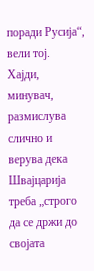поради Русија“, вели тој.
Хајди, минувач, размислува слично и верува дека Швајцарија треба „строго да се држи до својата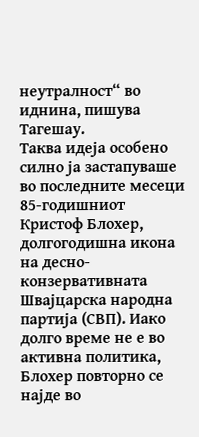неутралност“ во иднина, пишува Тагешау.
Таква идеја особено силно ја застапуваше во последните месеци 85-годишниот Кристоф Блохер, долгогодишна икона на десно-конзервативната Швајцарска народна партија (СВП). Иако долго време не е во активна политика, Блохер повторно се најде во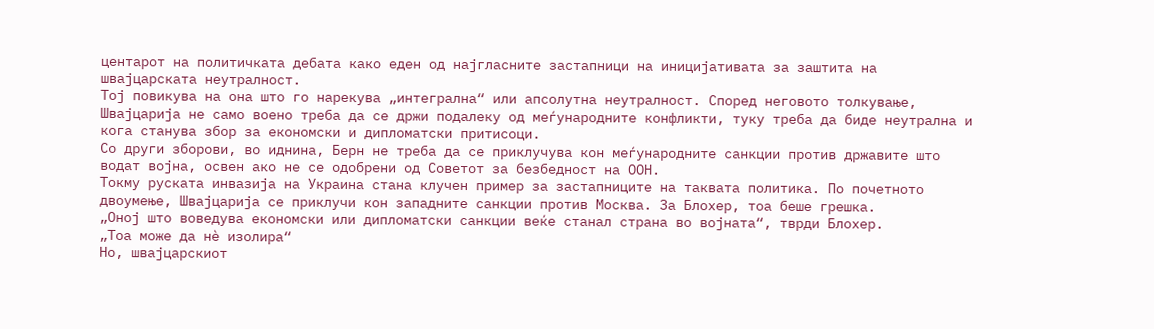центарот на политичката дебата како еден од најгласните застапници на иницијативата за заштита на швајцарската неутралност.
Тој повикува на она што го нарекува „интегрална“ или апсолутна неутралност. Според неговото толкување, Швајцарија не само воено треба да се држи подалеку од меѓународните конфликти, туку треба да биде неутрална и кога станува збор за економски и дипломатски притисоци.
Со други зборови, во иднина, Берн не треба да се приклучува кон меѓународните санкции против државите што водат војна, освен ако не се одобрени од Советот за безбедност на ООН.
Токму руската инвазија на Украина стана клучен пример за застапниците на таквата политика. По почетното двоумење, Швајцарија се приклучи кон западните санкции против Москва. За Блохер, тоа беше грешка.
„Оној што воведува економски или дипломатски санкции веќе станал страна во војната“, тврди Блохер.
„Тоа може да нè изолира“
Но, швајцарскиот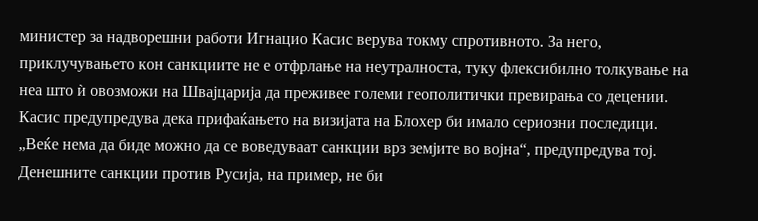министер за надворешни работи Игнацио Касис верува токму спротивното. За него, приклучувањето кон санкциите не е отфрлање на неутралноста, туку флексибилно толкување на неа што ѝ овозможи на Швајцарија да преживее големи геополитички превирања со децении.
Касис предупредува дека прифаќањето на визијата на Блохер би имало сериозни последици.
„Веќе нема да биде можно да се воведуваат санкции врз земјите во војна“, предупредува тој. Денешните санкции против Русија, на пример, не би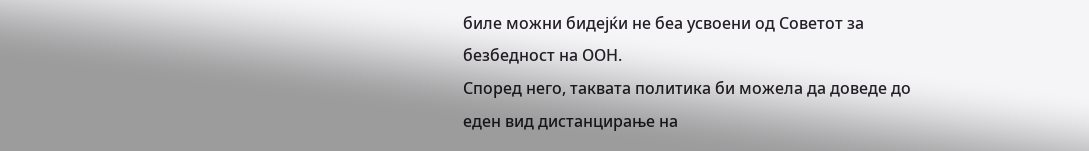биле можни бидејќи не беа усвоени од Советот за безбедност на ООН.
Според него, таквата политика би можела да доведе до еден вид дистанцирање на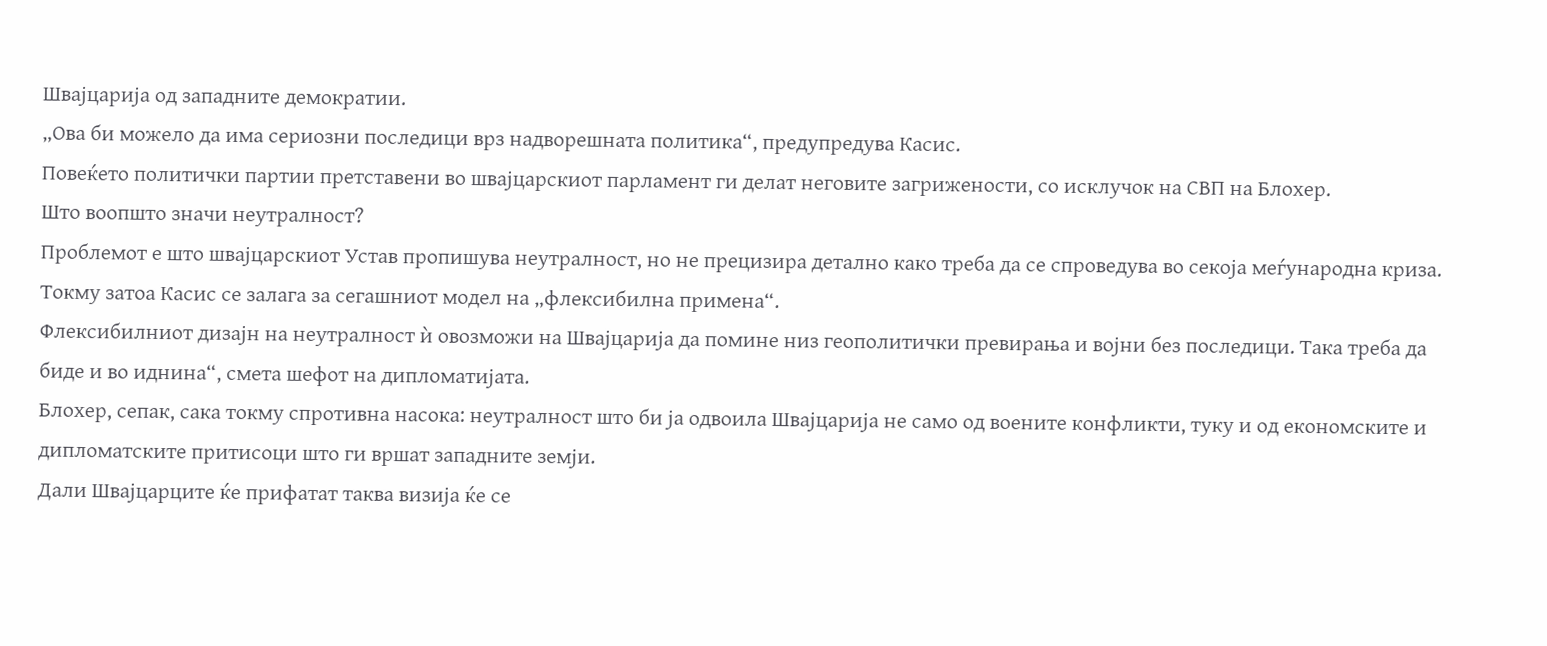Швајцарија од западните демократии.
„Ова би можело да има сериозни последици врз надворешната политика“, предупредува Касис.
Повеќето политички партии претставени во швајцарскиот парламент ги делат неговите загрижености, со исклучок на СВП на Блохер.
Што воопшто значи неутралност?
Проблемот е што швајцарскиот Устав пропишува неутралност, но не прецизира детално како треба да се спроведува во секоја меѓународна криза. Токму затоа Касис се залага за сегашниот модел на „флексибилна примена“.
Флексибилниот дизајн на неутралност ѝ овозможи на Швајцарија да помине низ геополитички превирања и војни без последици. Така треба да биде и во иднина“, смета шефот на дипломатијата.
Блохер, сепак, сака токму спротивна насока: неутралност што би ја одвоила Швајцарија не само од воените конфликти, туку и од економските и дипломатските притисоци што ги вршат западните земји.
Дали Швајцарците ќе прифатат таква визија ќе се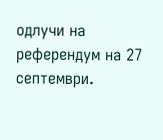одлучи на референдум на 27 септември.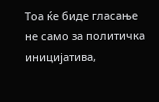Тоа ќе биде гласање не само за политичка иницијатива,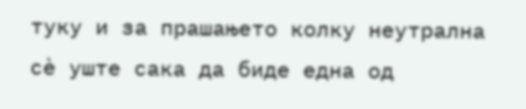туку и за прашањето колку неутрална сè уште сака да биде една од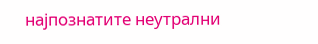најпознатите неутрални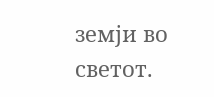земји во светот.